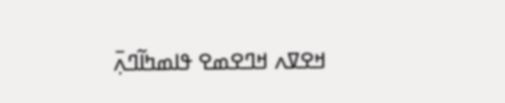ߞߐߜߍ ߞߣߐߘߐ ߟߊߘߤߊ߬ߣߍ߲߫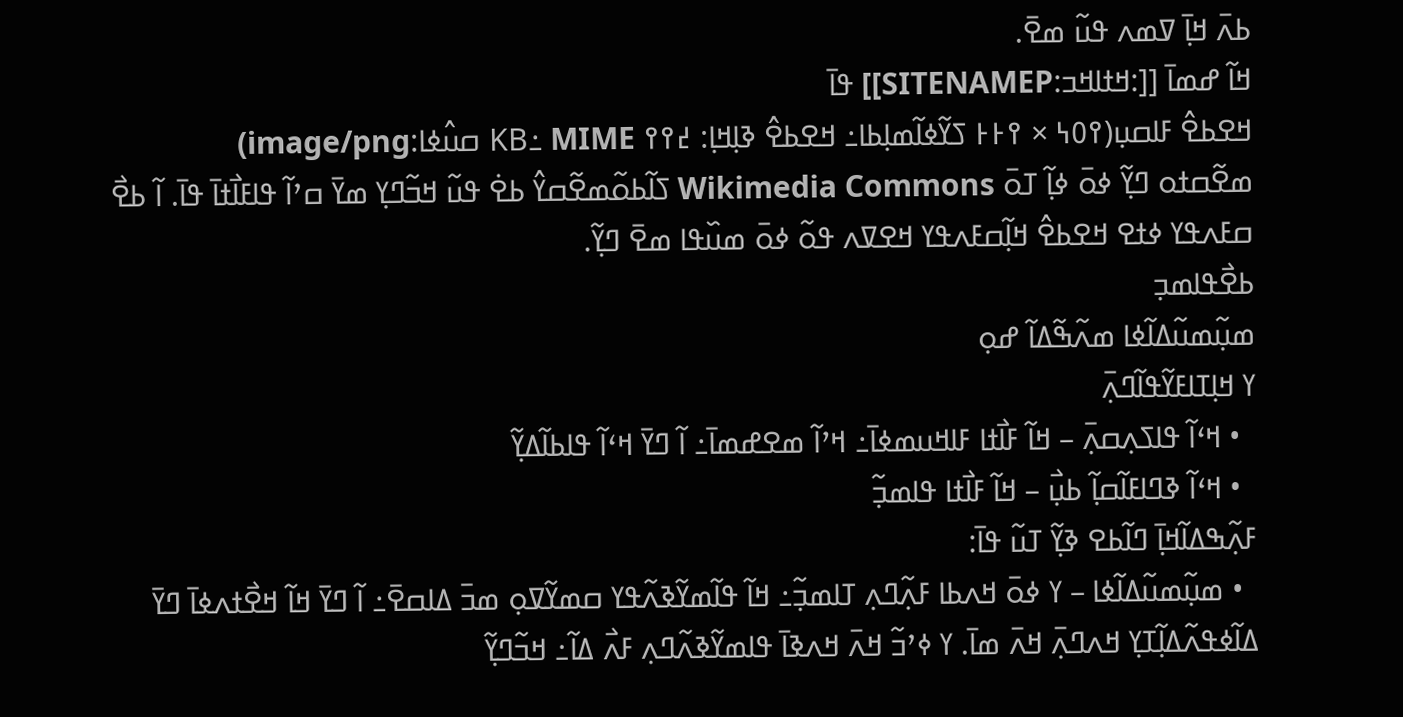ߕߍ߫ ߞߊ߲߫ ߜߘߍ ߟߎ߬ ߘߐ߫.
ߞߊ߬ ߝߘߊ߫ [[:ߞߙߊߞߏ:SITENAMEP]] ߟߊ߫
ߞߐߕߐ߮ ߓߊߛߎ߲(߉߀߆ × ߉߅߅ ߖߌ߬ߦߊ߬ߘߊ߲ߕߊ߸ ߞߐߕߐ߮ ߢߊ߲ߞߊ߲: ߄߉߉ KB߸ MIME ߛߎ߮ߦߊ:image/png)
ߘߐ߬ߛߙߋ ߣߌ߲߬ ߦߋ߫ ߦߊ߲߬ ߠߋ߫ Wikimedia Commons ߖߊ߬ߕߋ߬ߘߐ߬ߛߌ߮ ߕߐ߭ ߟߎ߬ ߞߏ߬ߣߌ߲ ߘߌ߫ ߛߴߊ߬ ߟߊߓߊ߯ߙߊ߫ ߟߊ߫. ߊ߬ ߕߐ߯ ߛߓߍߟߌ ߦߙߐ ߞߐߕߐ߮ ߞߊ߲߬ߛߓߍߟߌ ߞߐߜߍ ߟߋ߬ ߦߋ߫ ߘߎ߰ߟߊ ߘߐ߫ ߣߌ߲߬.
ߕߐ߯ߟߊߘߏ߲
ߘߎ߲߬ߘߎ߬ߡߊ߬ߦߊ ߘߍ߬ߒ߬ߡߊ߬ ߝߋ߲
ߌ ߞߊ߲ߠߊߓߌ߬ߟߊ߬ߣߍ߲߫
  • ߞߵߊ߬ ߟߊߖߍ߲ߛߍ߲߫ – ߞߊ߬ ߓߊ߯ߙߊ ߓߊߞߎߘߦߊ߫߸ ߞߴߊ߬ ߘߐߝߘߊ߫߸ ߊ߬ ߣߌ߫ ߞߵߊ߬ ߟߊߕߊ߬ߡߌ߲߬
  • ߞߵߊ߬ ߢߣߊߓߊ߬ߛߊ߲߬ ߕߎ߲߯ – ߞߊ߬ ߓߊ߯ߙߊ ߟߊߘߏ߲߬
ߓߍ߲߬ߒߡߊ߬ߞߊ߲߫ ߣߊ߬ߕߐ ߢߌ߲߬ ߠߎ߬ ߟߊ߫:
  • ߘߎ߲߬ߘߎ߬ߡߊ߬ߦߊ – ߌ ߦߋ߫ ߞߍߕߊ ߓߍ߲߬ߣߍ߲ ߠߊߘߏ߲߬߸ ߞߊ߬ ߟߊ߬ߘߌ߬ߢߍ߬ߟߌ ߛߘߌ߬ߜߋ߲ ߘߏ߫ ߡߊߛߐ߫߸ ߊ߬ ߣߌ߫ ߞߊ߬ ߞߐ߯ߙߍߦߊ߫ ߣߌ߫ ߡߊ߬ߦߟߍ߬ߡߊ߲߬ߠߌ߲ ߞߍߣߍ߲߫ ߞߍ߫ ߘߊ߫. ߌ ߦߴߏ߬ ߞߍ߫ ߞߍߢߊ߫ ߟߊߘߌ߬ߢߍ߬ߣߍ߲ ߓߍ߯ ߡߊ߬߸ ߞߏ߬ߣߌ߲߬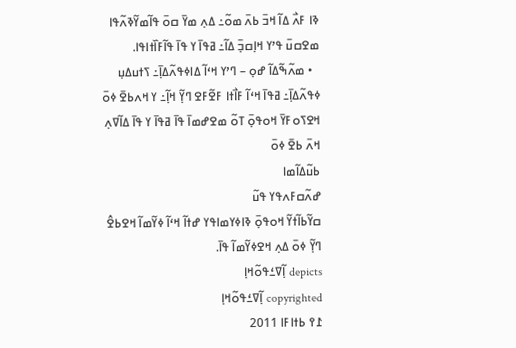ߢߊ ߓߍ߯ ߡߊ߬ ߞߏ߫ ߕߍ߫ ߘߋ߬߸ ߡߍ߲ ߘߌ߫ ߛߋ߫ ߟߊ߬ߘߌ߬ߢߍ߬ߟߊ ߘߐߛߎ߫ ߟߴߌ ߞߊ߲ߛߏ߲߫ ߡߊ߬߸ ߥߟߊ߫ ߌ ߟߊ߫ ߟߊ߬ߓߊ߰ߙߊߟߊ.
  • ߘߍ߬ߒ߬ߡߊ߬ ߝߋ߲ – ߣߴߌ ߞߵߊ߬ ߡߊߦߟߍ߬ߡߊ߲߫߸ ߖߙߎߡߎ߲ ߦߟߍ߬ߡߊ߲߫߸ ߥߟߊ߫ ߞߵߊ߬ ߓߊ߯ߙߊ ߓߐ߬ߓߐ ߣߌ߲߬ ߞߊ߲߬߸ ߌ ߞߍߕߐ߫ ߦߋ߫ ߞߐߖߋߓߌ߫ ߞߋߟߋ߲߫ ߠߋ߬ ߘߐߝߘߊ߫ ߟߊ߫ ߥߟߊ߫ ߌ ߟߊ߫ ߡߊ߬ߜߍ߲ ߞߍ߫ ߕߐ߫ ߦߋ߫
ߕߎ߬ߡߊ߬ߘߊ
ߝߍ߬ߛߓߍߟߌ ߟߎ߬
ߛߌ߬ߕߊ߬ߙߌ߬ ߞߋߟߋ߲߫ ߢߊߦߌߘߊߟߌ ߝߙߊ߬ ߞߵߊ߬ ߦߌ߬ߘߊ߬ ߞߐߕߐ߮ ߣߌ߲߬ ߦߋ߫ ߡߍ߲ ߞߐߦߌ߬ߘߊ߬ ߟߊ߫.
depicts ߊ߲߬ߜߑߟߋ߬ߞߊ߲
copyrighted ߊ߲߬ߜߑߟߋ߬ߞߊ߲
߁߉ ߕߙߊߓߊ 2011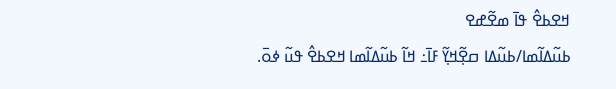ߞߐߕߐ߮ ߟߊ߫ ߘߐ߬ߝߐ
ߕߎ߬ߡߊ߬ߘߊ/ߕߎ߬ߡߊ ߛߐ߲߬ߞߌ߲߬ ߓߊ߫߸ ߞߊ߬ ߕߎ߬ߡߊ߬ߘߊ ߞߐߕߐ߮ ߟߎ߬ ߦߋ߫.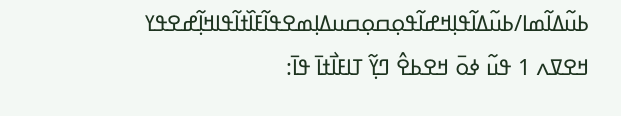ߕߎ߬ߡߊ߬ߘߊ/ߕߎ߬ߡߊ߬ߟߊ߲ߞߝߊ߬ߟߋ߲ߛߋ߲ߛߎߡߊ߲ߘߐߟߊ߬ߓߊ߰ߙߊ߬ߟߊߞߊ߲߬ߝߐߟߌ
ߞߐߜߍ 1 ߟߎ߬ ߦߋ߫ ߞߐߕߐ߮ ߣߌ߲߬ ߠߊߓߊ߯ߙߊ߫ ߟߊ߫: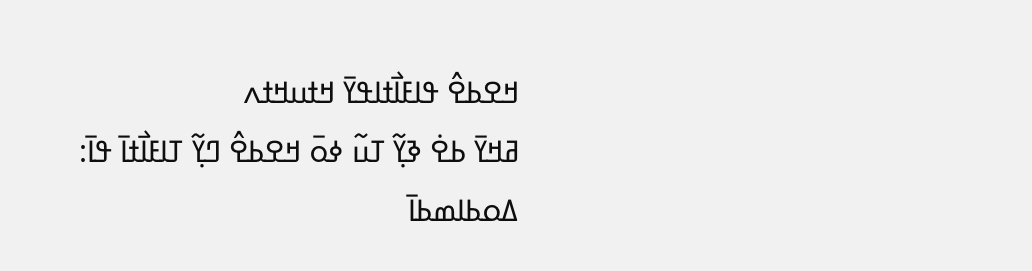ߞߐߕߐ߮ ߟߊߓߊ߯ߙߊߟߌ߫ ߞߙߎߞߙߍ
ߥߞߌ߫ ߕߐ߭ ߢߌ߲߬ ߠߎ߬ ߦߋ߫ ߞߐߕߐ߮ ߣߌ߲߬ ߠߊߓߊ߯ߙߊ߫ ߟߊ߫:
ߡߋߕߊߘߕߊ߫